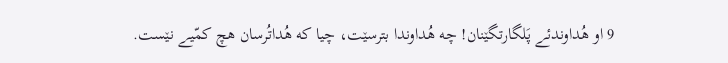9 او هُداوندئے پَلگارتگێنان! چه هُداوندا بترسێت، چیا که هُداتُرسان هچ کمّیے نێست.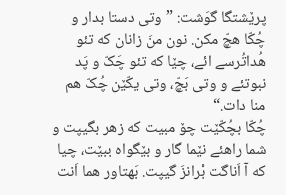پرێشتگا گوَشت: ”وتی دستا بدار و چُکّا هچّ مکن. نون منَ زانان که تئو هُداتُرسے ائے، چێا که تئو چَکّ و پَد نبوتئے و وتی بَچّ، وتی یکّێن چُکّ هم منا دات.“
چُکّا بچُکّێت چۆ مبیت که زهر بگیپت و شما راهئے نێما گار و بێگواه ببێت، چیا که آ اَناگت بْرانزَ گیپت. بَهتاور هما اَنت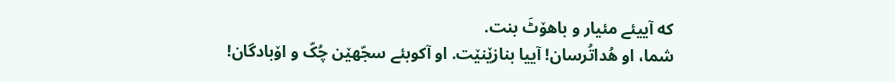که آییئے مئیار و باهۆٹَ بنت.
شما، او هُداتُرسان! آییا بنازێنێت. او آکوبئے سجّهێن چُکّ و اۆبادگان!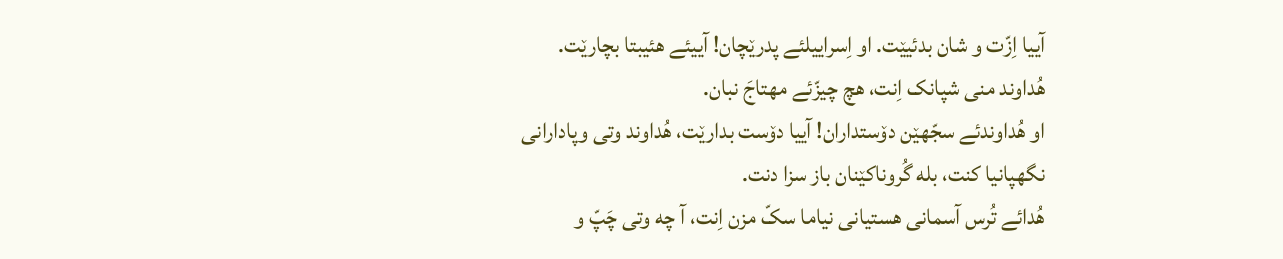آییا اِزّت و شان بدئیێت. او اِسراییلئے پدرێچان! آییئے هئیبتا بچارێت.
هُداوند منی شپانک اِنت، هچ چیزّئے مهتاجَ نبان.
او هُداوندئے سجّهێن دۆستداران! آییا دۆست بدارێت، هُداوند وتی وپادارانی نگهپانیا کنت، بله گُروناکێنان باز سزا دنت.
هُدائے تُرس آسمانی هستیانی نیاما سکّ مزن اِنت، آ چه وتی چَپّ و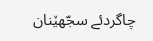چاگردئے سجّهێنان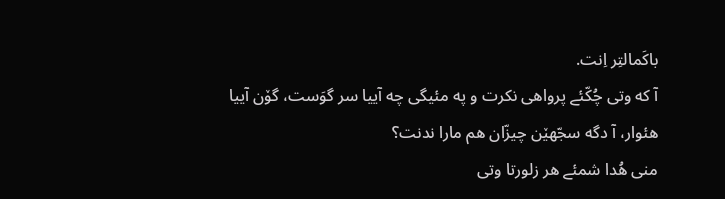باکَمالتِر اِنت.
آ که وتی چُکّئے پرواهی نکرت و په مئیگی چه آییا سر گوَست، گۆن آییا هئوار، آ دگه سجّهێن چیزّان هم مارا ندنت؟
منی هُدا شمئے هر زلورتا وتی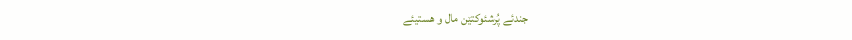جندئے پُرشئوکتێن مال و هستیئے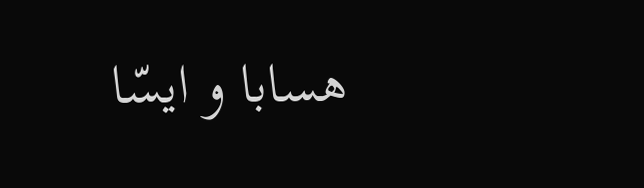هسابا و ایسّا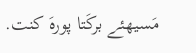مَسیهئے برکَتا پورهَ کنت.